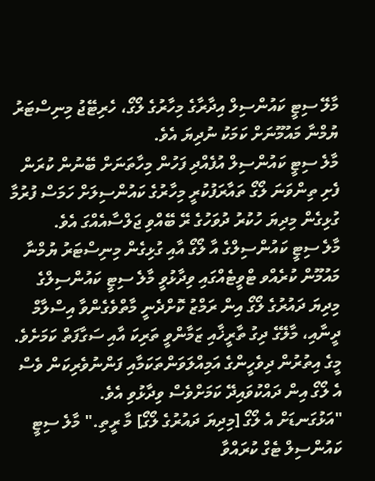މާލޭ ސިޓީ ކައުންސިލް އިދާރާގެ މިހާރުގެ ލޯގޯ، ހެރިޓޭޖު މިނިސްޓަރު ޔުމްނާ މައުމޫނަށް ކަމަކު ނުދިޔަ އެވެ.
މާލެ ސިޓީ ކައުންސިލް އުފެއްދި ފަހުން މިހާތަނަށް ބޭނުން ކުރަން ފެށި ތިންވަނަ ލޯގޯ ތައާރަފުކުރީ މިހާރުގެ ކައުންސިލަށް ހަމަސް ފުރުމާ ގުޅިގެން މިދިޔަ ހުކުރު ދުވަހުގެ ރޭ ބޭއްވި ޖަލްސާއެއްގަ އެވެ.
މާލެ ސިޓީ ކައުންސިލްގެ އާ ލޯގޯ އާއި ގުޅިގެން މިނިސްޓަރު ޔުމްނާ މައުމޫން ކުރެއްވ ޓްވީޓެއްގައި ވިދާޅުވީ މާލެ ސިޓީ ކައުންސިލްގެ މިދިޔަ ދައުރުގެ ލޯގޯ އިން ރަމްޒު ކޮށްދެނީ މާތްވެގެންވާ އިސްލާމް ދީނާއި، މާލޭގެ ދިގު ތާރީޚާއި ޒަމާންވީ ތަރިކަ އާއި ސަގާފަތް ކަމަށެވެ. މީގެ އިތުރުން ދިވެހީންގެ އަމިއްލަވަންތަކަމާއި ފަންނުވެރިކަން ވެސް އެ ލޯގޯ އިން ދައްކުވައިދޭ ކަމަށްވެސް ވިދާޅުވި އެވެ.
"އަޅުގަނޑަށް އެ ލޯގޯ [މިދިޔަ ދައުރުގެ ލޯގޯ] މާ ރީތި." މާލެ ސިޓީ ކައުންސިލް ޓެގް ކުރައްވާ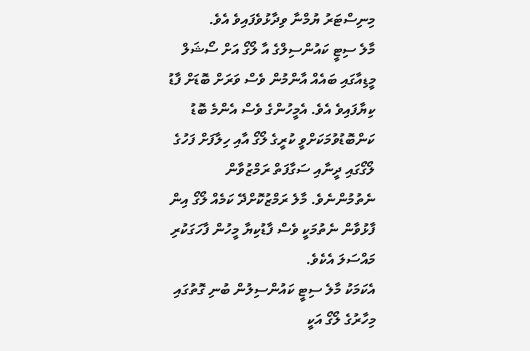މިނިސްޓަރު ޔުމްނާ ވިދާޅުވެފައިވެ އެވެ.
މާލެ ސިޓީ ކައުންސިލްގެ އާ ލޯގޯ އަށް ސޯޝަލް މީޑިއާގައި ބައެއް އާންމުން ވެސް ވަރަށް ބޮޑަށް ފާޑު ކިޔާފައިވެ އެވެ. އެމީހުންގެ ވެސް އެންމެ ބޮޑު ކަންބޮޑުވުމަކަށްވީ ކުރީގެ ލޯގޯ އާއި ހިލާފަށް ފަހުގެ ލޯގޯގައި ދީނާއި ސަގާފަތް ރަމްޒުވާން ނެތުމުންނެވެ. މާލެ ރަމްޒުކޮށްދޭ ކަމެއް ލޯގޯ އިން ފާޅުވާން ނެތުމަކީ ވެސް ފާޑުކިޔާ މީހުން ފާހަގަކުރި މައްސަލަ އެކެވެ.
އެކަމަކު މާލެ ސިޓީ ކައުންސިލުން ބުނި ގޮތުގައި މިހާރުގެ ލޯގޯ އަކީ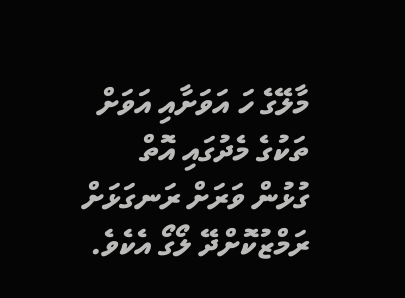މާލޭގެ ހަ އަވަށާއި އަވަށް ތަކުގެ މެދުގައި އޮތް ގުޅުން ވަރަށް ރަނގަޅަށް ރަމްޒުކޮށްދޭ ލޯގޯ އެކެވެ.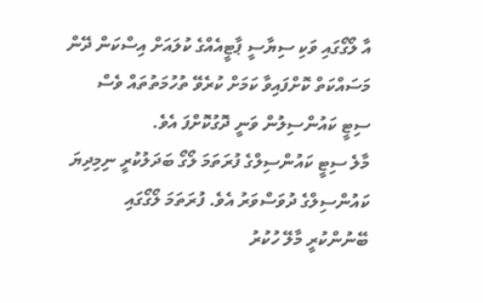އާ ލޯގޯގައި ވަކި ސިޔާސީ ޕާޓީއެއްގެ ކުލައަށް އިސްކަން ދޭން މަސައްކަތް ކޮށްފައިވާ ކަމަށް ކުރެވޭ ތުހުމަތުތައް ވެސް ސިޓީ ކައުންސިލުން ވަނީ ދޮގުކޮށްފަ އެވެ.
މާލެ ސިޓީ ކައުންސިލްގެ ފުރަތަމަ ލޯގޯ ބަދަލުކުރީ ނިމިދިޔަ ކައުންސިލްގެ ދުވަސްވަރު އެވެ. ފުރަތަމަ ލޯގޯގައި ބޭނުންކުރީ މާލޭ ހުކުރު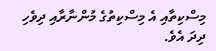މިސްކިތާއި އެ މިސްކިތުގެ މުންނާރާއި ދިވެހި ދިދަ އެވެ.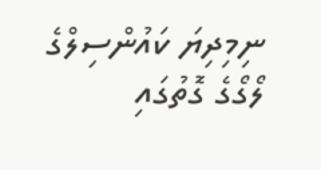ނިމިދިޔަ ކައުންސިލްގެ ލޯގޯގެ ގޮތުގައި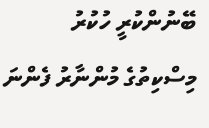ބޭނުންކުރީ ހުކުރު މިސްކިތުގެ މުންނާރު ފެންނަ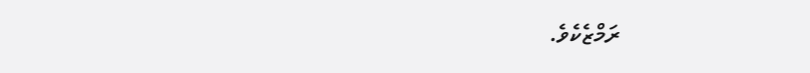ރަމްޒެކެވެ.